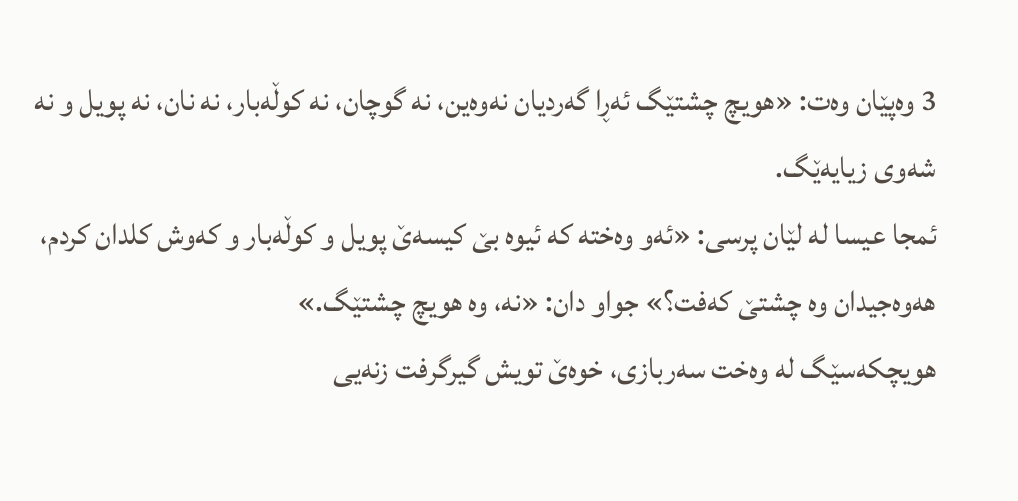3 وەپێان وەت: «هویچ چشتێگ ئەڕا گەردیان نەوەین، نه گوچان، نه کوڵەبار، نه نان، نه پویل و نه شەوی زیایەێگ.
ئمجا عیسا له لێان پرسی: «ئەو وەخته که ئیوه بێ کیسەێ پویل و کوڵەبار و کەوش کلدان کردم، هەوەجیدان وه چشتێ کەفت؟» جواو دان: «نه، وه هویچ چشتێگ.»
هویچکەسێگ له وەخت سەربازی، خوەێ تویش گیرگرفت زنەیی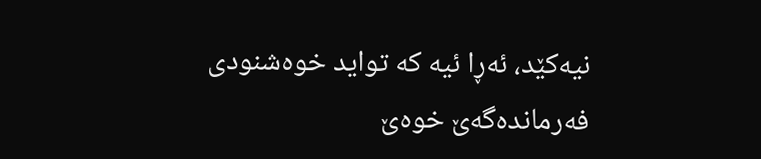نیەکێد، ئەڕا ئیه که تواید خوەشنودی فەرماندەگەێ خوەێ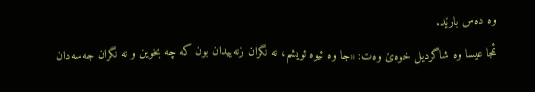وه دەس بارێد.
ئمجا عیسا وه شاگردیل خوەێ وەت: «جا وه ئیوه ئویشم، نه نگران زنەییدان بون که چه بخوین و نه نگران جەسەدان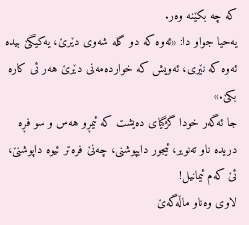که چه بکێنه وەر.
یەحیا جواو دا: «ئەوه که دو گله شەوی دێرێ، یەکیگێ بیده ئەوه که نێری، ئەویش که خواردەمەنی دێرێ هەر ئی کاره بکێ.»
جا ئەگەر خودا گژگیای دەیشت که ئیمڕو هەس و سو فڕه دریده ناو تەنویر، ئیجور دایپوشنی، چەنێ فرەتر ئیوه داپوشنێ، ئێ کەم ئیمانیل!
لاوی وەناو ماڵەگەێ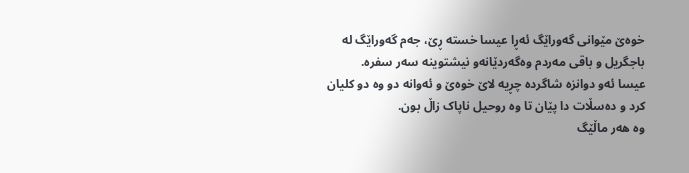خوەێ مێوانی گەوراێگ ئەڕا عیسا خسته ڕێ، جەم گەوراێگ له باجگریل و باقی مەردم وەگەردێانەو نیشتوینه سەر سفره.
عیسا ئەو دوانزه شاگرده چڕیه لاێ خوەێ و ئەوانه دو وه دو کلیان کرد و دەسڵات دا پێان تا وه روحیل ناپاک زاڵ بون.
وه هەر ماڵێگ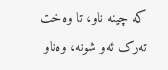که چینه ناو، تا وەخت تەرک ئەو شونه، وەناو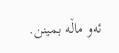ئەو ماڵه بمینن.